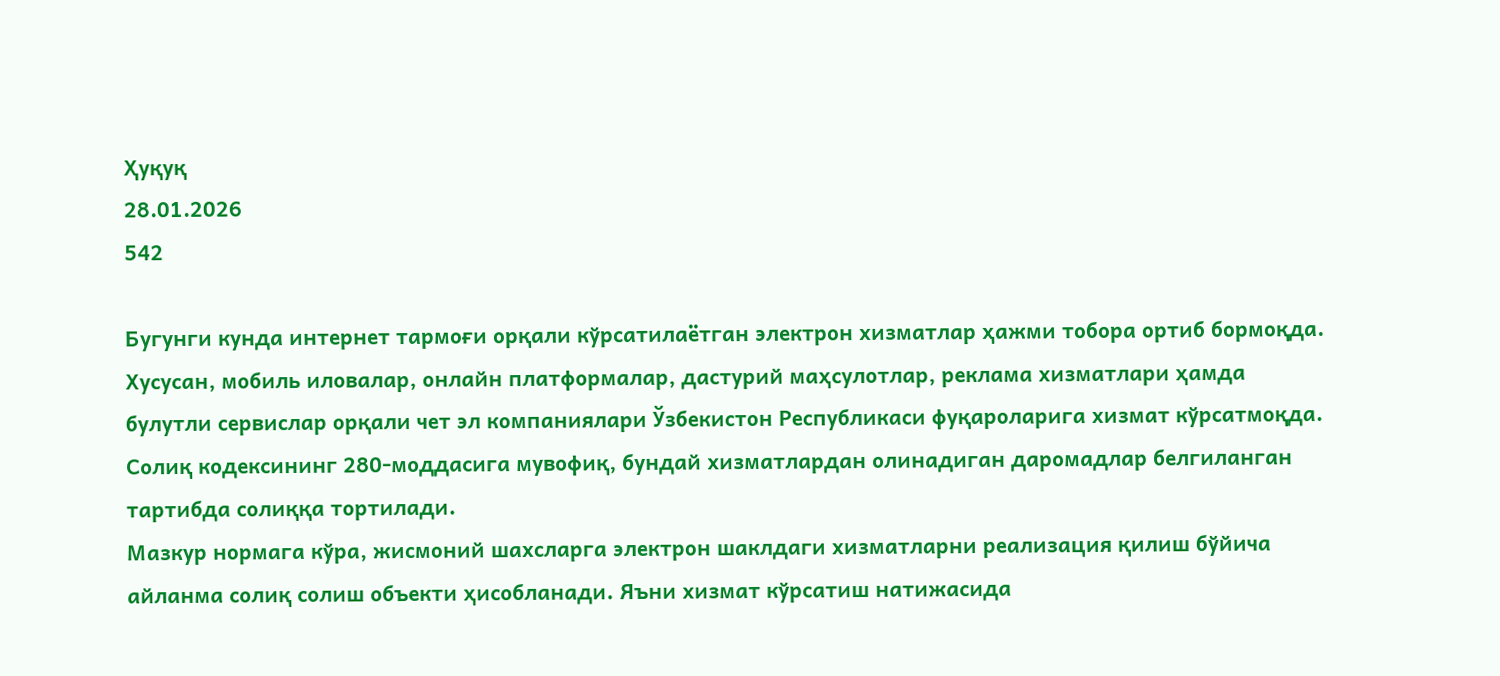Ҳуқуқ
28.01.2026
542

Бугунги кунда интернет тармоғи орқали кўрсатилаётган электрон хизматлар ҳажми тобора ортиб бормоқда. Хусусан, мобиль иловалар, онлайн платформалар, дастурий маҳсулотлар, реклама хизматлари ҳамда булутли сервислар орқали чет эл компаниялари Ўзбекистон Республикаси фуқароларига хизмат кўрсатмоқда.
Солиқ кодексининг 280-моддасига мувофиқ, бундай хизматлардан олинадиган даромадлар белгиланган тартибда солиққа тортилади.
Мазкур нормага кўра, жисмоний шахсларга электрон шаклдаги хизматларни реализация қилиш бўйича айланма солиқ солиш объекти ҳисобланади. Яъни хизмат кўрсатиш натижасида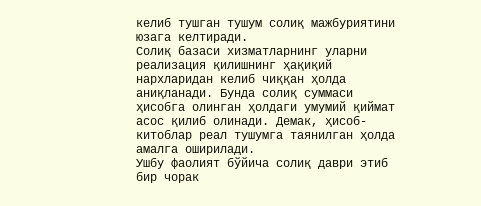келиб тушган тушум солиқ мажбуриятини юзага келтиради.
Солиқ базаси хизматларнинг уларни реализация қилишнинг ҳақиқий нархларидан келиб чиққан ҳолда аниқланади. Бунда солиқ суммаси ҳисобга олинган ҳолдаги умумий қиймат асос қилиб олинади. Демак, ҳисоб-китоблар реал тушумга таянилган ҳолда амалга оширилади.
Ушбу фаолият бўйича солиқ даври этиб бир чорак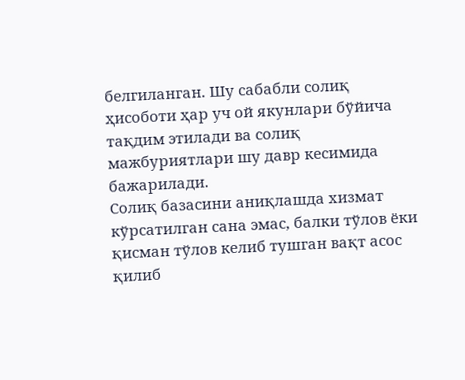белгиланган. Шу сабабли солиқ ҳисоботи ҳар уч ой якунлари бўйича тақдим этилади ва солиқ мажбуриятлари шу давр кесимида бажарилади.
Солиқ базасини аниқлашда хизмат кўрсатилган сана эмас, балки тўлов ёки қисман тўлов келиб тушган вақт асос қилиб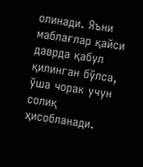олинади. Яъни маблағлар қайси даврда қабул қилинган бўлса, ўша чорак учун солиқ ҳисобланади.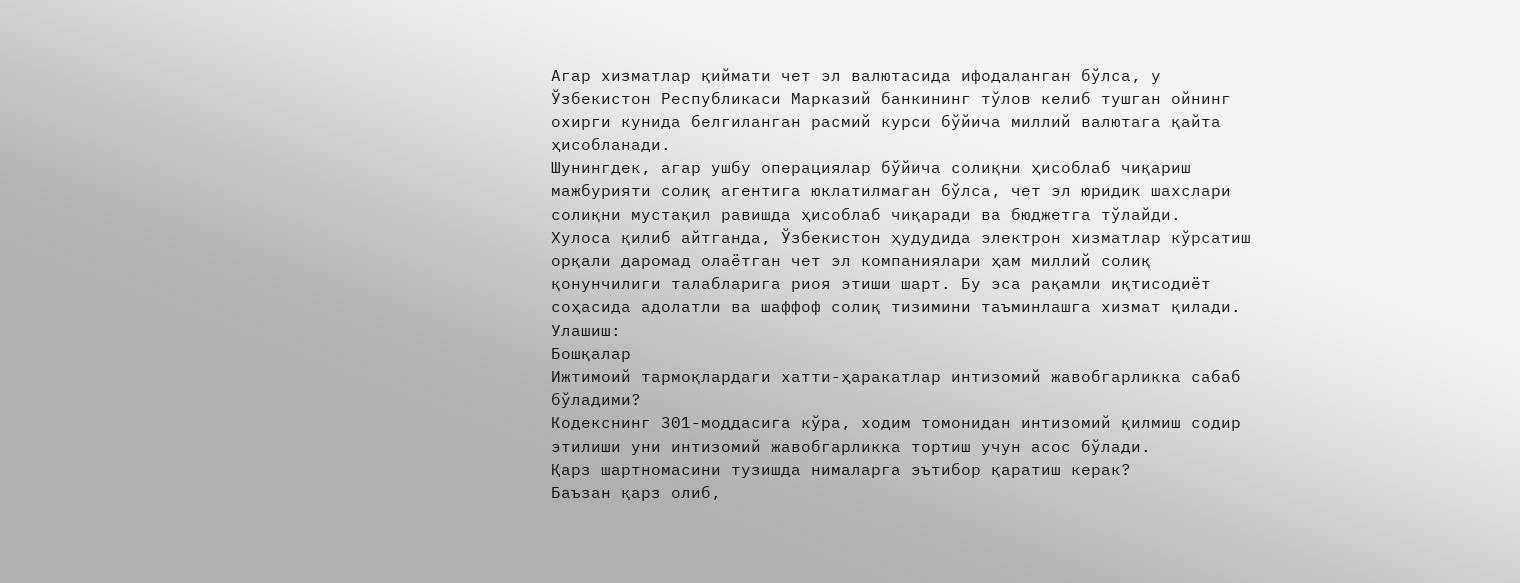Агар хизматлар қиймати чет эл валютасида ифодаланган бўлса, у Ўзбекистон Республикаси Марказий банкининг тўлов келиб тушган ойнинг охирги кунида белгиланган расмий курси бўйича миллий валютага қайта ҳисобланади.
Шунингдек, агар ушбу операциялар бўйича солиқни ҳисоблаб чиқариш мажбурияти солиқ агентига юклатилмаган бўлса, чет эл юридик шахслари солиқни мустақил равишда ҳисоблаб чиқаради ва бюджетга тўлайди.
Хулоса қилиб айтганда, Ўзбекистон ҳудудида электрон хизматлар кўрсатиш орқали даромад олаётган чет эл компаниялари ҳам миллий солиқ қонунчилиги талабларига риоя этиши шарт. Бу эса рақамли иқтисодиёт соҳасида адолатли ва шаффоф солиқ тизимини таъминлашга хизмат қилади.
Улашиш:
Бошқалар
Ижтимоий тармоқлардаги хатти-ҳаракатлар интизомий жавобгарликка сабаб бўладими?
Кодекснинг 301-моддасига кўра, ходим томонидан интизомий қилмиш содир этилиши уни интизомий жавобгарликка тортиш учун асос бўлади.
Қарз шартномасини тузишда нималарга эътибор қаратиш керак?
Баъзан қарз олиб,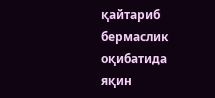қайтариб бермаслик оқибатида яқин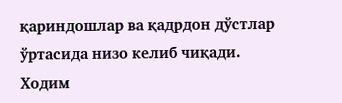қариндошлар ва қадрдон дўстлар ўртасида низо келиб чиқади.
Ходим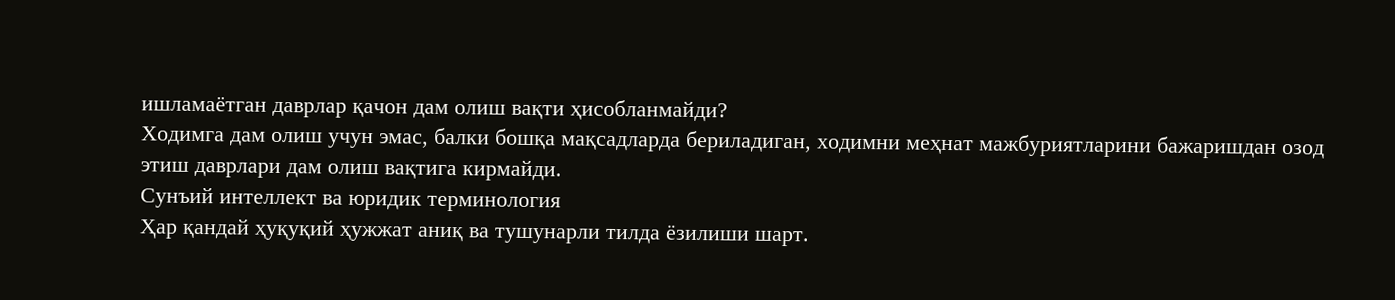ишламаётган даврлар қачон дам олиш вақти ҳисобланмайди?
Ходимга дам олиш учун эмас, балки бошқа мақсадларда бериладиган, ходимни меҳнат мажбуриятларини бажаришдан озод этиш даврлари дам олиш вақтига кирмайди.
Сунъий интеллект ва юридик терминология
Ҳар қандай ҳуқуқий ҳужжат аниқ ва тушунарли тилда ёзилиши шарт.